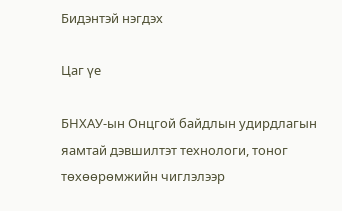Бидэнтэй нэгдэх

Цаг үе

БНХАУ-ын Онцгой байдлын удирдлагын яамтай дэвшилтэт технологи, тоног төхөөрөмжийн чиглэлээр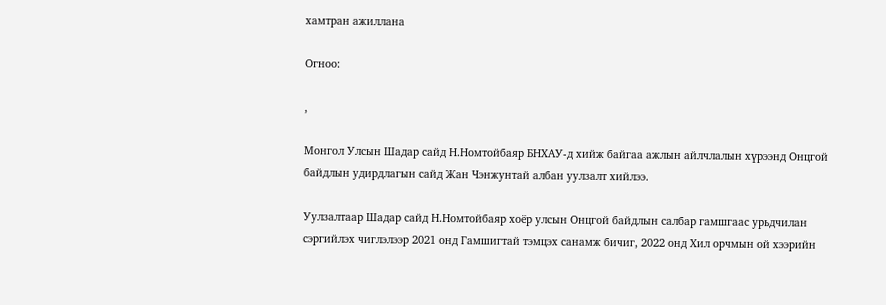хамтран ажиллана

Огноо:

,

Монгол Улсын Шадар сайд Н.Номтойбаяр БНХАУ-д хийж байгаа ажлын айлчлалын хүрээнд Онцгой байдлын удирдлагын сайд Жан Чэнжунтай албан уулзалт хийлээ.

Уулзалтаар Шадар сайд Н.Номтойбаяр хоёр улсын Онцгой байдлын салбар гамшгаас урьдчилан сэргийлэх чиглэлээр 2021 онд Гамшигтай тэмцэх санамж бичиг, 2022 онд Хил орчмын ой хээрийн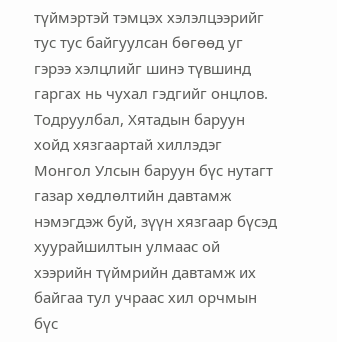түймэртэй тэмцэх хэлэлцээрийг тус тус байгуулсан бөгөөд уг гэрээ хэлцлийг шинэ түвшинд гаргах нь чухал гэдгийг онцлов. Тодруулбал, Хятадын баруун хойд хязгаартай хиллэдэг Монгол Улсын баруун бүс нутагт газар хөдлөлтийн давтамж нэмэгдэж буй, зүүн хязгаар бүсэд хуурайшилтын улмаас ой хээрийн түймрийн давтамж их байгаа тул учраас хил орчмын бүс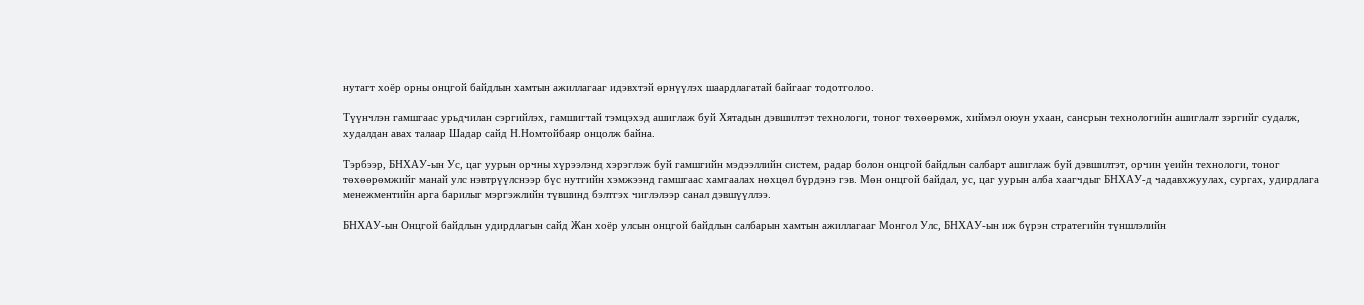нутагт хоёр орны онцгой байдлын хамтын ажиллагааг идэвхтэй өрнүүлэх шаардлагатай байгааг тодотголоо.

Түүнчлэн гамшгаас урьдчилан сэргийлэх, гамшигтай тэмцэхэд ашиглаж буй Хятадын дэвшилтэт технологи, тоног төхөөрөмж, хиймэл оюун ухаан, сансрын технологийн ашиглалт зэргийг судалж, худалдан авах талаар Шадар сайд Н.Номтойбаяр онцолж байна.

Тэрбээр, БНХАУ-ын Ус, цаг уурын орчны хүрээлэнд хэрэглэж буй гамшгийн мэдээллийн систем, радар болон онцгой байдлын салбарт ашиглаж буй дэвшилтэт, орчин үеийн технологи, тоног төхөөрөмжийг манай улс нэвтрүүлснээр бүс нутгийн хэмжээнд гамшгаас хамгаалах нөхцөл бүрдэнэ гэв. Мөн онцгой байдал, ус, цаг уурын алба хаагчдыг БНХАУ-д чадавхжуулах, сургах, удирдлага менежментийн арга барилыг мэргэжлийн түвшинд бэлтгэх чиглэлээр санал дэвшүүллээ.

БНХАУ-ын Онцгой байдлын удирдлагын сайд Жан хоёр улсын онцгой байдлын салбарын хамтын ажиллагааг Монгол Улс, БНХАУ-ын иж бүрэн стратегийн түншлэлийн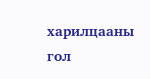харилцааны гол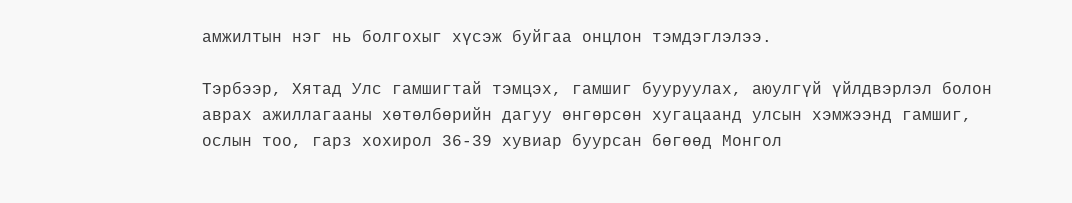амжилтын нэг нь болгохыг хүсэж буйгаа онцлон тэмдэглэлээ.

Тэрбээр, Хятад Улс гамшигтай тэмцэх, гамшиг бууруулах, аюулгүй үйлдвэрлэл болон аврах ажиллагааны хөтөлбөрийн дагуу өнгөрсөн хугацаанд улсын хэмжээнд гамшиг, ослын тоо, гарз хохирол 36-39 хувиар буурсан бөгөөд Монгол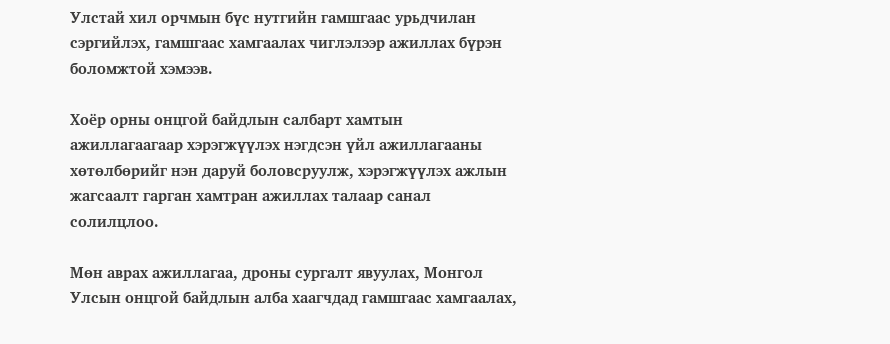Улстай хил орчмын бүс нутгийн гамшгаас урьдчилан сэргийлэх, гамшгаас хамгаалах чиглэлээр ажиллах бүрэн боломжтой хэмээв.

Хоёр орны онцгой байдлын салбарт хамтын ажиллагаагаар хэрэгжүүлэх нэгдсэн үйл ажиллагааны хөтөлбөрийг нэн даруй боловсруулж, хэрэгжүүлэх ажлын жагсаалт гарган хамтран ажиллах талаар санал солилцлоо.

Мөн аврах ажиллагаа, дроны сургалт явуулах, Монгол Улсын онцгой байдлын алба хаагчдад гамшгаас хамгаалах,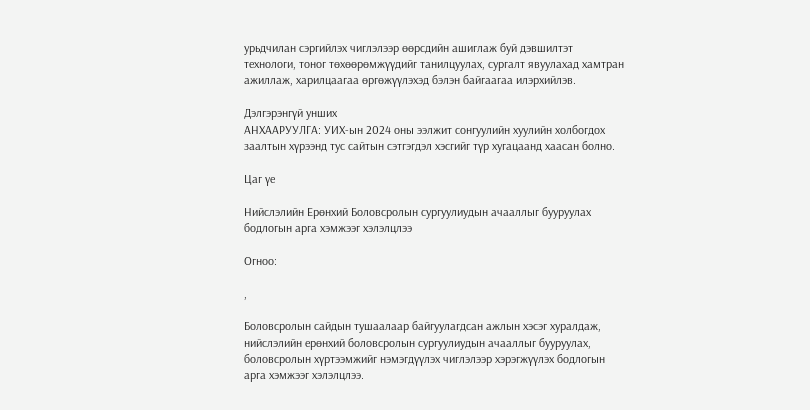урьдчилан сэргийлэх чиглэлээр өөрсдийн ашиглаж буй дэвшилтэт технологи, тоног төхөөрөмжүүдийг танилцуулах, сургалт явуулахад хамтран ажиллаж, харилцаагаа өргөжүүлэхэд бэлэн байгаагаа илэрхийлэв.

Дэлгэрэнгүй унших
АНХААРУУЛГА: УИХ-ын 2024 оны ээлжит сонгуулийн хуулийн холбогдох заалтын хүрээнд тус сайтын сэтгэгдэл хэсгийг түр хугацаанд хаасан болно.

Цаг үе

Нийслэлийн Ерөнхий Боловсролын сургуулиудын ачааллыг бууруулах бодлогын арга хэмжээг хэлэлцлээ

Огноо:

,

Боловсролын сайдын тушаалаар байгуулагдсан ажлын хэсэг хуралдаж, нийслэлийн ерөнхий боловсролын сургуулиудын ачааллыг бууруулах, боловсролын хүртээмжийг нэмэгдүүлэх чиглэлээр хэрэгжүүлэх бодлогын арга хэмжээг хэлэлцлээ.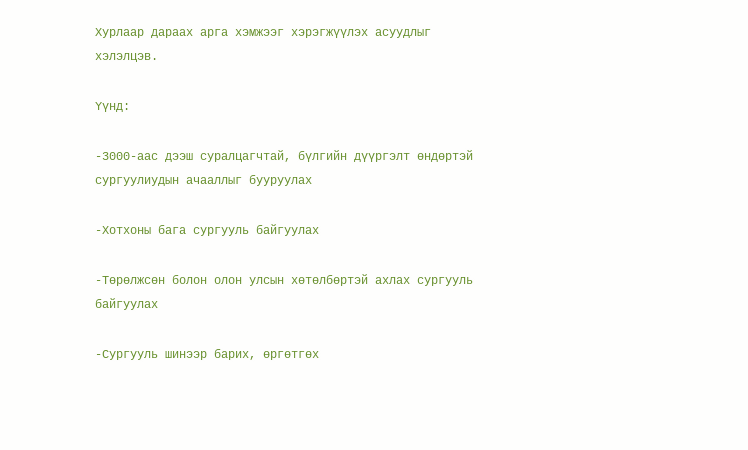Хурлаар дараах арга хэмжээг хэрэгжүүлэх асуудлыг хэлэлцэв.

Үүнд:

-3000-аас дээш суралцагчтай, бүлгийн дүүргэлт өндөртэй сургуулиудын ачааллыг бууруулах

-Хотхоны бага сургууль байгуулах

-Төрөлжсөн болон олон улсын хөтөлбөртэй ахлах сургууль байгуулах

-Сургууль шинээр барих, өргөтгөх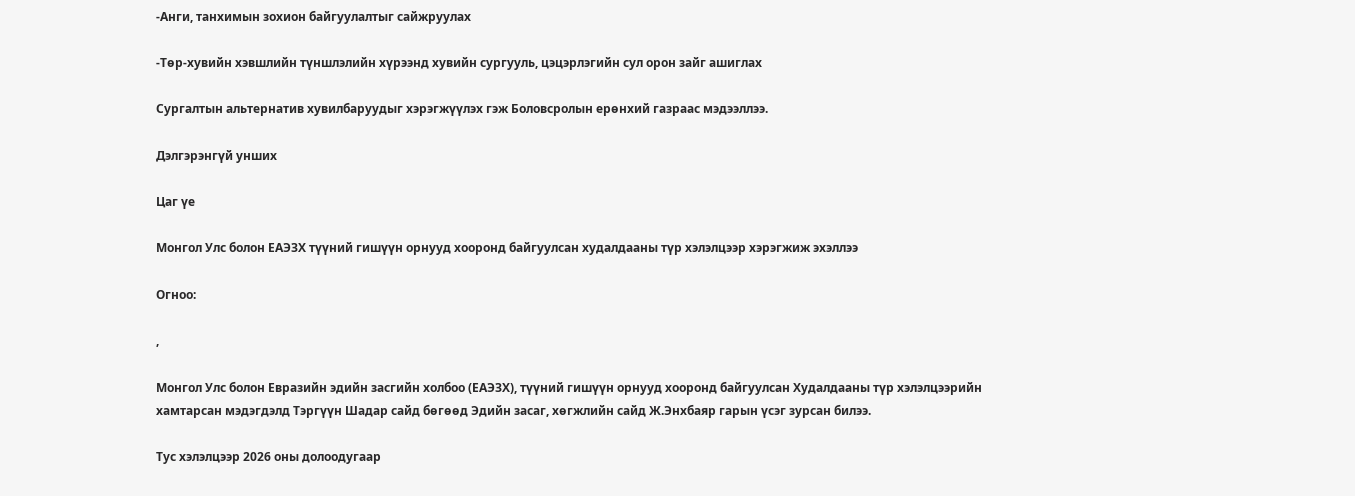-Анги, танхимын зохион байгуулалтыг сайжруулах

-Төр-хувийн хэвшлийн түншлэлийн хүрээнд хувийн сургууль, цэцэрлэгийн сул орон зайг ашиглах

Сургалтын альтернатив хувилбаруудыг хэрэгжүүлэх гэж Боловсролын ерөнхий газраас мэдээллээ.

Дэлгэрэнгүй унших

Цаг үе

Монгол Улс болон ЕАЭЗХ түүний гишүүн орнууд хооронд байгуулсан худалдааны түр хэлэлцээр хэрэгжиж эхэллээ

Огноо:

,

Монгол Улс болон Евразийн эдийн засгийн холбоо (ЕАЭЗХ), түүний гишүүн орнууд хооронд байгуулсан Худалдааны түр хэлэлцээрийн хамтарсан мэдэгдэлд Тэргүүн Шадар сайд бөгөөд Эдийн засаг, хөгжлийн сайд Ж.Энхбаяр гарын үсэг зурсан билээ.

Тус хэлэлцээр 2026 оны долоодугаар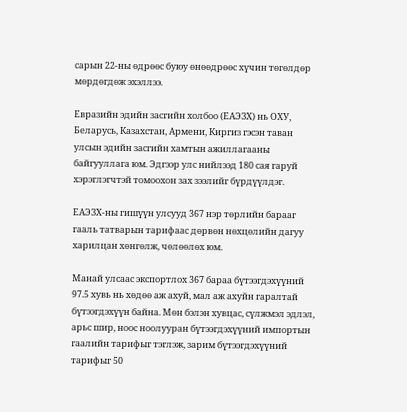сарын 22-ны өдрөөс буюу өнөөдрөөс хүчин төгөлдөр мөрдөгдөж эхэллээ.

Евразийн эдийн засгийн холбоо (ЕАЭЗХ) нь ОХУ, Беларусь, Казахстан, Армени, Киргиз гэсэн таван улсын эдийн засгийн хамтын ажиллагааны байгууллага юм. Эдгээр улс нийлээд 180 сая гаруй хэрэглэгчтэй томоохон зах зээлийг бүрдүүлдэг.

ЕАЭЗХ-ны гишүүн улсууд 367 нэр төрлийн барааг гааль татварын тарифаас дөрвөн нөхцөлийн дагуу харилцан хөнгөлж, чөлөөлөх юм.

Манай улсаас экспортлох 367 бараа бүтээгдэхүүний 97.5 хувь нь хөдөө аж ахуй, мал аж ахуйн гаралтай бүтээгдэхүүн байна. Мөн бэлэн хувцас, сүлжмэл эдлэл, арьс шир, ноос ноолууран бүтээгдэхүүний импортын гаалийн тарифыг тэглэж, зарим бүтээгдэхүүний тарифыг 50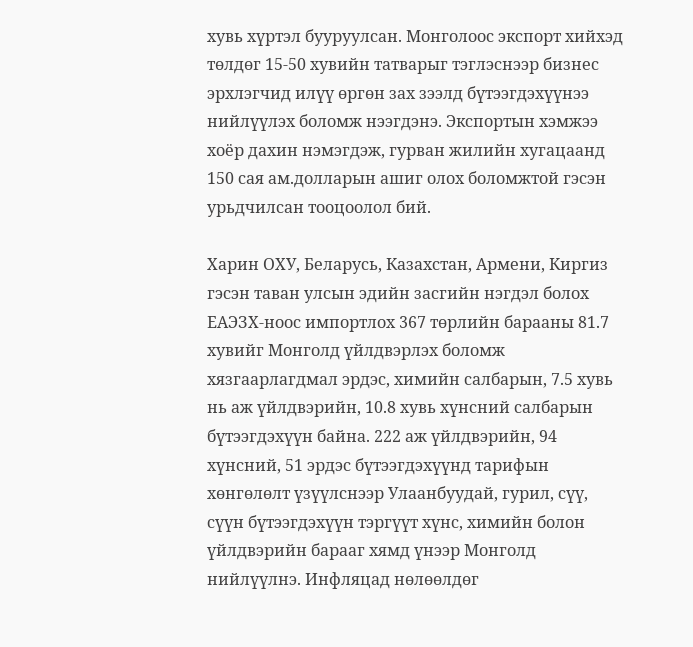хувь хүртэл бууруулсан. Монголоос экспорт хийхэд төлдөг 15-50 хувийн татварыг тэглэснээр бизнес эрхлэгчид илүү өргөн зах зээлд бүтээгдэхүүнээ нийлүүлэх боломж нээгдэнэ. Экспортын хэмжээ хоёр дахин нэмэгдэж, гурван жилийн хугацаанд 150 сая ам.долларын ашиг олох боломжтой гэсэн урьдчилсан тооцоолол бий.

Харин ОХУ, Беларусь, Казахстан, Армени, Киргиз гэсэн таван улсын эдийн засгийн нэгдэл болох ЕАЭЗХ-ноос импортлох 367 төрлийн барааны 81.7 хувийг Монголд үйлдвэрлэх боломж хязгаарлагдмал эрдэс, химийн салбарын, 7.5 хувь нь аж үйлдвэрийн, 10.8 хувь хүнсний салбарын бүтээгдэхүүн байна. 222 аж үйлдвэрийн, 94 хүнсний, 51 эрдэс бүтээгдэхүүнд тарифын хөнгөлөлт үзүүлснээр Улаанбуудай, гурил, сүү, сүүн бүтээгдэхүүн тэргүүт хүнс, химийн болон үйлдвэрийн барааг хямд үнээр Монголд нийлүүлнэ. Инфляцад нөлөөлдөг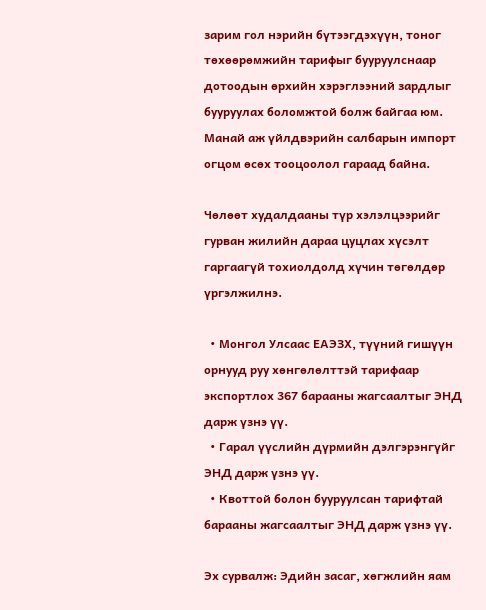зарим гол нэрийн бүтээгдэхүүн, тоног төхөөрөмжийн тарифыг бууруулснаар дотоодын өрхийн хэрэглээний зардлыг бууруулах боломжтой болж байгаа юм. Манай аж үйлдвэрийн салбарын импорт огцом өсөх тооцоолол гараад байна.

Чөлөөт худалдааны түр хэлэлцээрийг гурван жилийн дараа цуцлах хүсэлт гаргаагүй тохиолдолд хүчин төгөлдөр үргэлжилнэ.

  • Монгол Улсаас ЕАЭЗХ, түүний гишүүн орнууд руу хөнгөлөлттэй тарифаар экспортлох 367 барааны жагсаалтыг ЭНД дарж үзнэ үү.
  • Гарал үүслийн дүрмийн дэлгэрэнгүйг ЭНД дарж үзнэ үү.
  • Квоттой болон бууруулсан тарифтай барааны жагсаалтыг ЭНД дарж үзнэ үү.

Эх сурвалж: Эдийн засаг, xөгжлийн яам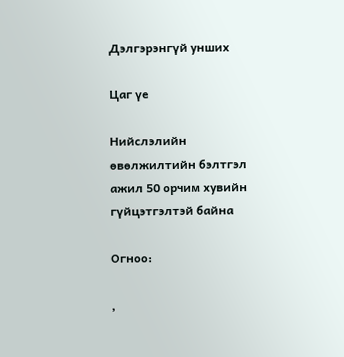Дэлгэрэнгүй унших

Цаг үе

Нийслэлийн өвөлжилтийн бэлтгэл ажил 50 орчим хувийн гүйцэтгэлтэй байна

Огноо:

,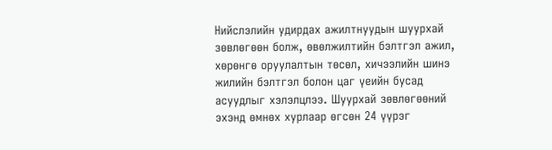Нийслэлийн удирдах ажилтнуудын шуурхай зөвлөгөөн болж, өвөлжилтийн бэлтгэл ажил, хөрөнгө оруулалтын төсөл, хичээлийн шинэ жилийн бэлтгэл болон цаг үеийн бусад асуудлыг хэлэлцлээ. Шуурхай зөвлөгөөний эхэнд өмнөх хурлаар өгсөн 24 үүрэг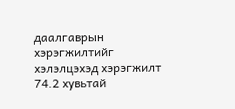даалгаврын хэрэгжилтийг хэлэлцэхэд хэрэгжилт 74.2 хувьтай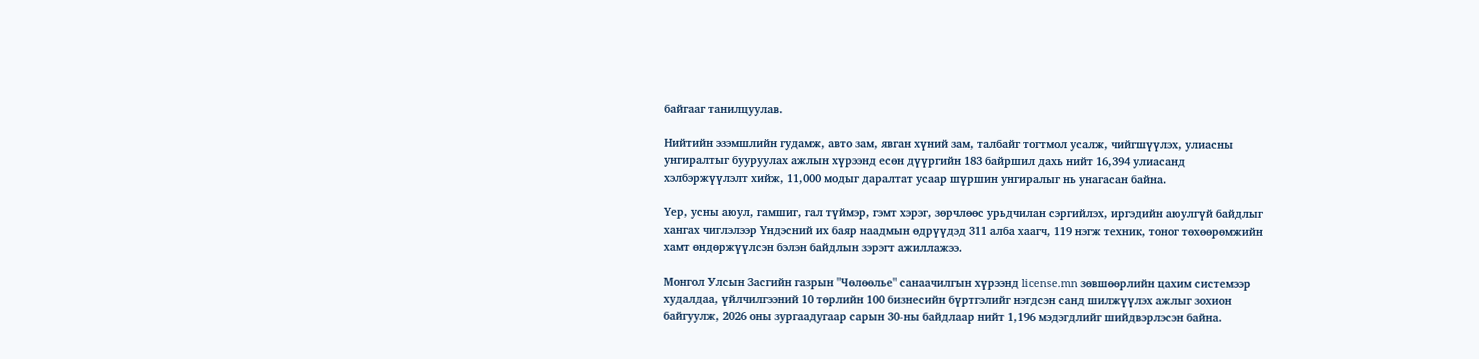байгааг танилцуулав.

Нийтийн эзэмшлийн гудамж, авто зам, явган хүний зам, талбайг тогтмол усалж, чийгшүүлэх, улиасны унгиралтыг бууруулах ажлын хүрээнд есөн дүүргийн 183 байршил дахь нийт 16,394 улиасанд хэлбэржүүлэлт хийж, 11,000 модыг даралтат усаар шүршин унгиралыг нь унагасан байна.

Үер, усны аюул, гамшиг, гал түймэр, гэмт хэрэг, зөрчлөөс урьдчилан сэргийлэх, иргэдийн аюулгүй байдлыг хангах чиглэлээр Үндэсний их баяр наадмын өдрүүдэд 311 алба хаагч, 119 нэгж техник, тоног төхөөрөмжийн хамт өндөржүүлсэн бэлэн байдлын зэрэгт ажиллажээ.

Монгол Улсын Засгийн газрын "Чөлөөлье" санаачилгын хүрээнд license.mn зөвшөөрлийн цахим системээр худалдаа, үйлчилгээний 10 төрлийн 100 бизнесийн бүртгэлийг нэгдсэн санд шилжүүлэх ажлыг зохион байгуулж, 2026 оны зургаадугаар сарын 30-ны байдлаар нийт 1,196 мэдэгдлийг шийдвэрлэсэн байна.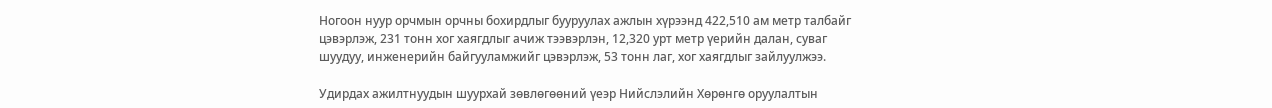Ногоон нуур орчмын орчны бохирдлыг бууруулах ажлын хүрээнд 422,510 ам метр талбайг цэвэрлэж, 231 тонн хог хаягдлыг ачиж тээвэрлэн, 12,320 урт метр үерийн далан, суваг шуудуу, инженерийн байгууламжийг цэвэрлэж, 53 тонн лаг, хог хаягдлыг зайлуулжээ.

Удирдах ажилтнуудын шуурхай зөвлөгөөний үеэр Нийслэлийн Хөрөнгө оруулалтын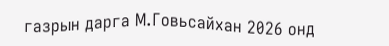газрын дарга М.Говьсайхан 2026 онд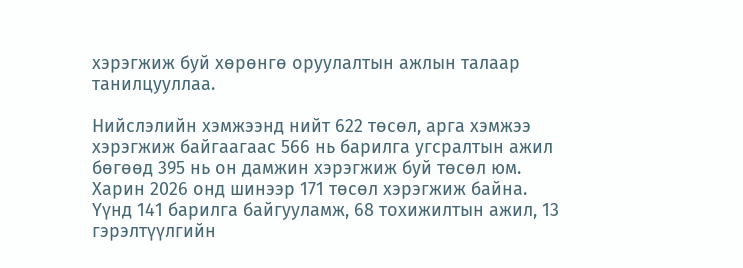хэрэгжиж буй хөрөнгө оруулалтын ажлын талаар танилцууллаа.

Нийслэлийн хэмжээнд нийт 622 төсөл, арга хэмжээ хэрэгжиж байгаагаас 566 нь барилга угсралтын ажил бөгөөд 395 нь он дамжин хэрэгжиж буй төсөл юм. Харин 2026 онд шинээр 171 төсөл хэрэгжиж байна. Үүнд 141 барилга байгууламж, 68 тохижилтын ажил, 13 гэрэлтүүлгийн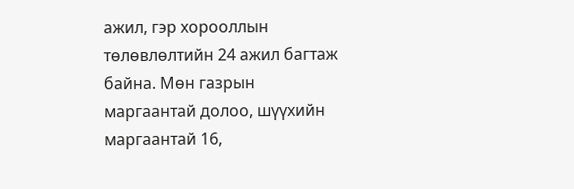ажил, гэр хорооллын төлөвлөлтийн 24 ажил багтаж байна. Мөн газрын маргаантай долоо, шүүхийн маргаантай 16,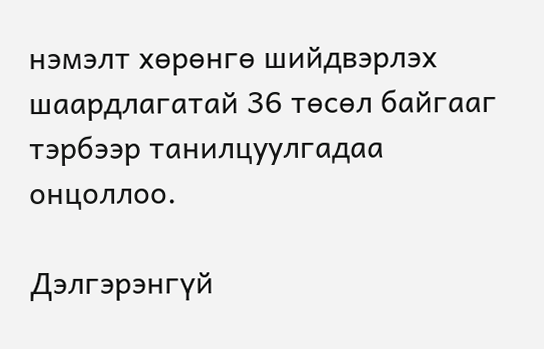нэмэлт хөрөнгө шийдвэрлэх шаардлагатай 36 төсөл байгааг тэрбээр танилцуулгадаа онцоллоо.

Дэлгэрэнгүй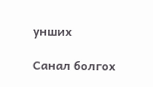унших

Санал болгох